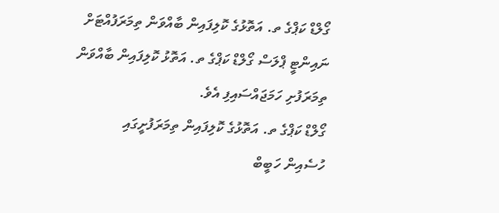ގޯލްޑް ކަޕްގެ ތ. އަތޮޅުގެ ކޮލިފައިން ބާއްވަން ތިމަރަފުއްޓަށް
ނައިންޓީ ޕްލަސް ގޯލްޑް ކަޕްގެ ތ. އަތޮޅު ކޮލިފައިން ބާއްވަން ތިމަރަފުށި ހަމަޖައްސައިފި އެވެ.
ގޯލްޑް ކަޕްގެ ތ. އަތޮޅުގެ ކޮލިފައިން ތިމަރަފުށީގައި
ހުސެއިން ހަބީބް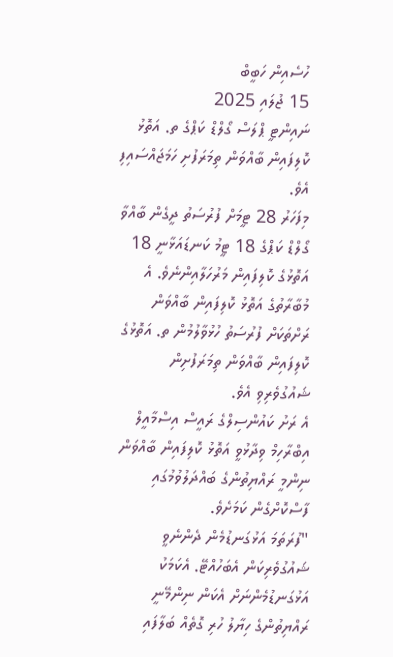ހުސެއިން ހަބީބް
15 ޖުލައި 2025
ނައިންޓީ ޕްލަސް ގޯލްޑް ކަޕްގެ ތ. އަތޮޅު ކޮލިފައިން ބާއްވަން ތިމަރަފުށި ހަމަޖައްސައިފި އެވެ.
މިފަހަރު 28 ޓީމަށް ފުރުސަތު ދީގެން ބާއްވާ ގޯލްޑް ކަޕްގެ 18 ޓީމު ކަނޑައަޅާނީ 18 އަތޮޅުގެ ކޮލިފައިން މަރުހަލާއިންނެވެ. އެ މުބާރާތުގެ އަތޮޅު ކޮލިފައިން ބާއްވަން ރަށްތަކަށް ފުރުސަތު ހުޅުވާލުމުން ތ. އަތޮޅުގެ ކޮލިފައިން ބާއްވަން ތިމަރަފުށިން ޝައުގުވެރިވި އެވެ.
އެ ރަށު ކައުންސިލްގެ ރައީސް އިސްމާއީލް އިބްރާހިމް ވިދާޅުވީ އަތޮޅު ކޮލިފައިން ބާއްވަން ނިންމީ ރައްޔިތުންގެ ބައްދަލުވުމުގައި ފާސްކޮށްގެން ކަމަށެވެ.
"ފުރަތަމަ އަޅުގަނޑުމެން ދެންނެވީ ޝައުގުވެރިކަން އެބަހުއްޓޭ. އެކަމަކު އަޅުގަނޑުމެންނަށް އެކަން ނިންމޭނީ ރައްޔިތުންގެ ހިޔާލު ހުރި ގޮތެއް ބަލާފައި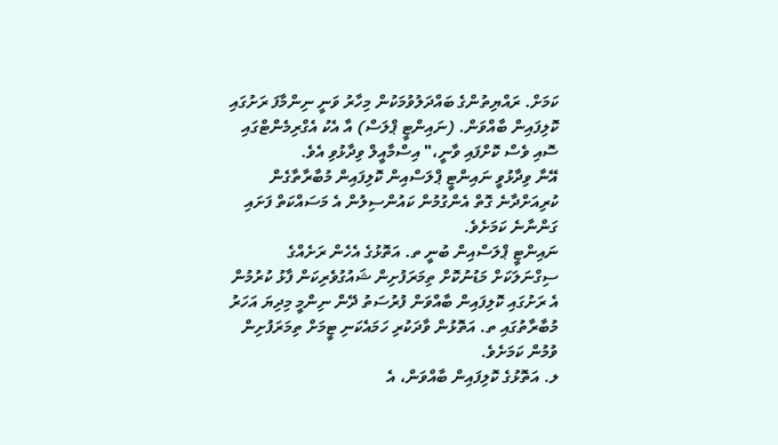ކަމަށް. ރައްޔިތުންގެ ބައްދަލުވުމަކުން މިހާރު ވަނީ ނިންމާފަ ރަށުގައި ކޮލިފައިން ބާއްވަން. (ނައިންޓީ ޕްލަސް) އާ އެކު އެގްރިމެންޓްގައި ސޮއި ވެސް ކޮށްފައި ވާނީ،" އިސްމާއީލް ވިދާޅުވި އެވެ.
އޭނާ ވިދާޅުވީ ނައިންޓީ ޕްލަސްއިން ކޮލިފައިން މުބާރާތާގެން ކުރިއަށްދާނެ ގޮތް އެންގުމުން ކައުންސިލުން އެ މަސައްކަތް ފަށައި ގަންނާނެ ކަމަށެވެ.
ނައިންޓީ ޕްލަސްއިން ބުނީ ތ. އަތޮޅުގެ އެހެން ރަށެއްގެ ސިގްނަލަކަށް މަޑުނުކޮށް ތިމަރަފުށިން ޝައުގުވެރިކަން ފާޅު ކުރުމުން އެ ރަށުގައި ކޮލިފައިން ބާއްވަން ފުރުސަތު ދޭން ނިންމީ މިދިޔަ އަހަރު މުބާރާތުގައި ތ. އަތޮޅުން ވާދަކުރި ހަމައެކަނި ޓީމަށް ތިމަރަފުށިން ވުމުން ކަމަށެވެ.
ލ. އަތޮޅުގެ ކޮލިފައިން ބާއްވަން، އެ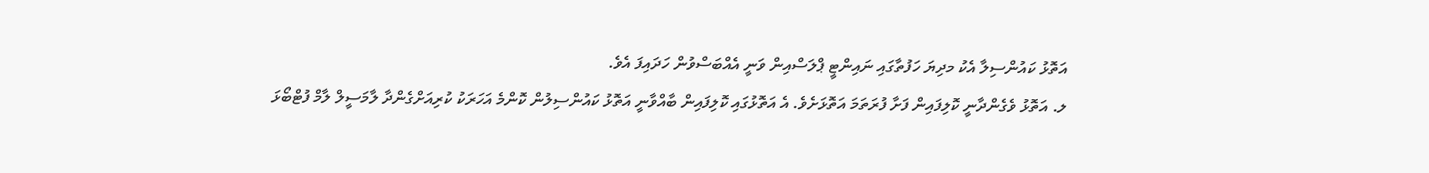އަތޮޅު ކައުންސިލާ އެކު މދިޔަ ހަފުތާގައި ނައިންޓީ ޕްލަސްއިން ވަނީ އެއްބަސްވުން ހަދައިފަ އެވެ.
ލ. އަތޮޅު ވެގެންދާނީ ކޮލިފައިން ފަށާ ފުރަތަމަ އަތޮޅަށެވެ. އެ އަތޮޅުގައި ކޮލިފައިން ބާއްވާނީ އަތޮޅު ކައުންސިލުން ކޮންމެ އަހަރަކު ކުރިއަށްގެންދާ ލާމަސީލް ލާމް ފުޓްބޯޅަ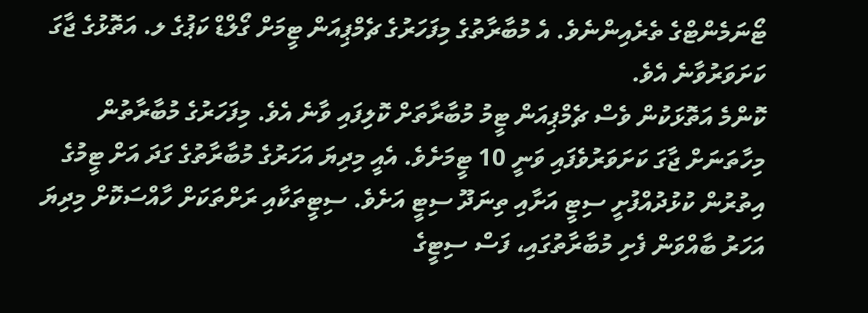ޓޯނަމެންޓްގެ ތެރެއިންނެވެ. އެ މުބާރާތުގެ މިފަހަރުގެ ޗެމްޕިއަން ޓީމަށް ގޯލްޑް ކަޕުގެ ލ. އަތޮޅުގެ ޖާގަ ކަށަވަރުވާނެ އެވެ.
ކޮންމެ އަތޮޅަކުން ވެސް ޗެމްޕިއަން ޓީމު މުބާރާތަށް ކޮލިފައި ވާނެ އެވެ. މިފަހަރުގެ މުބާރާތުން މިހާތަނަށް ޖާގަ ކަށަވަރުވެފައި ވަނީ 10 ޓީމަށެވެ. އެއީ މިދިޔަ އަހަރުގެ މުބާރާތުގެ ގަދަ އަށް ޓީމުގެ އިތުރުން ކުޅުދުއްފުށީ ސިޓީ އަށާއި ތިނަދޫ ސިޓީ އަށެވެ. ސިޓީތަކާއި ރަށްތަކަށް ހާއްސަކޮށް މިދިޔަ އަހަރު ބާއްވަން ފެށި މުބާރާތުގައި، ފަސް ސިޓީގެ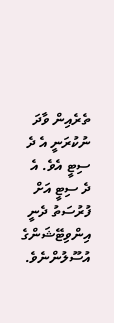ތެރެއިން ވާދަ ނުކުރަނީ އެ ދެ ސިޓީ އެވެ. އެ ދެ ސިޓީ އަށް ފުރުސަތު ދެނީ އިންވިޓޭޝަންގެ އުސޫލުންނެވެ.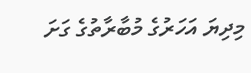މިދިޔަ އަހަރުގެ މުބާރާތުގެ ގަށަ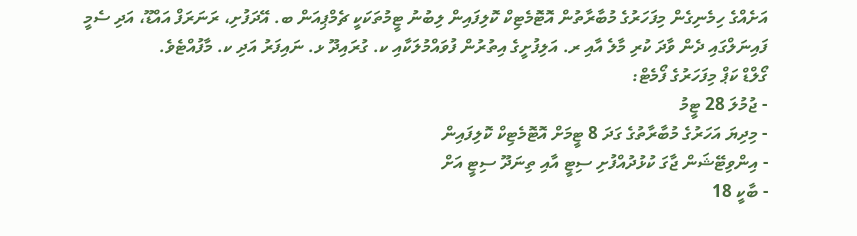އަށެއްގެ ހިމެނިގެން މިފަހަރުގެ މުބާރާތުން އޮޓޮމެޓިކް ކޮލިފައިން ލިބުނު ޓީމުތަކަކީ ޗެމްޕިއަން ބ. އޭދަފުށި، ރަނަރަފް އައްޑޫ، އަދި ސެމީ ފައިނަލްގައި ދެން ވާދަ ކުރި މާލެ އާއި ރ. އަލިފުށީގެ އިތުރުން ފުވައްމުލަކާއި ކ. ގުރައިދޫ ޅ. ނައިފަރު އަދި ކ. މާފުއްޓެވެ.
ގޯލްޑް ކަޕް މިފަހަރުގެ ފޯމެޓް:
- ޖުމުލަ 28 ޓީމު
- މިދިޔަ އަހަރުގެ މުބާރާތުގެ ގަދަ 8 ޓީމަށް އޮޓޮމެޓިކް ކޮލިފައިން
- އިންވިޓޭޝަން ޖާގަ ކުޅުދުއްފުށި ސިޓީ އާއި ތިނަދޫ ސިޓީ އަށް
- ބާކީ 18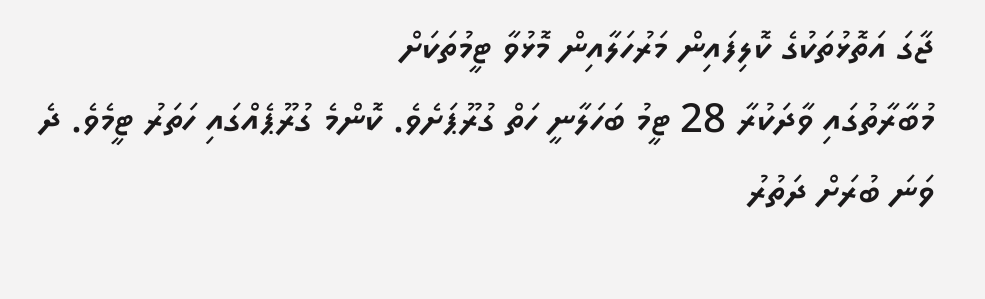ޖާގަ އަތޮޅުތަކުގެ ކޮލިފައިން މަރުހަލާއިން މޮޅުވާ ޓީމުތަކަށް
މުބާރާތުގައި ވާދަކުރާ 28 ޓީމު ބަހަލާނީ ހަތް ގުރޫޕަށެވެ. ކޮންމެ ގުރޫޕެއްގައި ހަތަރު ޓީމެވެ. ދެ ވަނަ ބުރަށް ދަތުރު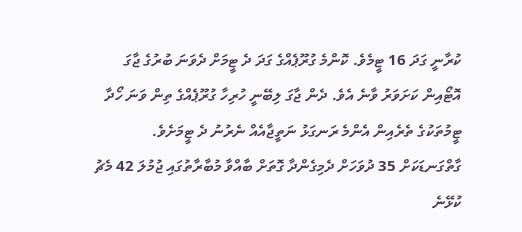ކުރާނީ ގަދަ 16 ޓީމެވެ. ކޮންމެ ގުރޫޕެއްގެ ގަދަ ދެ ޓީމަށް ދެވަނަ ބުރުގެ ޖާގަ އޮޓޯއިން ކަށަވަރު ވާނެ އެވެ. ދެން ޖާގަ ލިބޭނީ ހުރިހާ ގުރޫޕެއްގެ ތިން ވަނަ ހޯދާ ޓީމުތަކުގެ ތެރެއިން އެންމެ ރަނގަޅު ނަތީޖާއެއް ނެރުނު ދެ ޓީމަށެވެ.
ގާތްގަނޑަކަށް 35 ދުވަހަށް ދެމިގެންދާ ގޮތަށް ބާއްވާ މުބާރާތުގައި ޖުމުލަ 42 މެޗު ކުޅޭނެ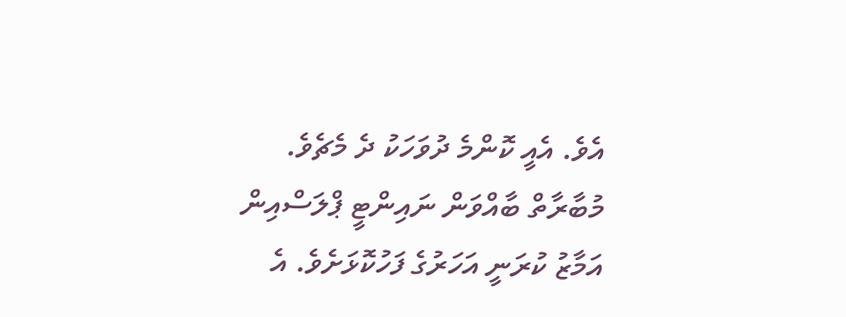އެވެ. އެއީ ކޮންމެ ދުވަހަކު ދެ މެޗެވެ.
މުބާރާތް ބާއްވަން ނައިންޓީ ޕްލަސްއިން އަމާޒު ކުރަނީ އަހަރުގެ ފަހުކޮޅަށެވެ. އެ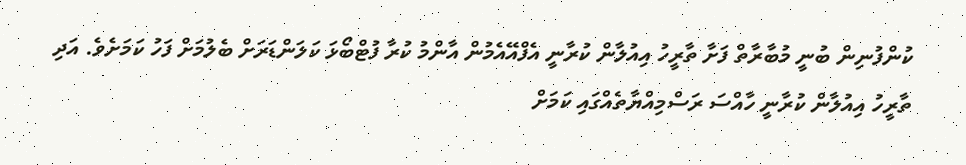ކުންފުނިން ބުނީ މުބާރާތް ފަށާ ތާރީހު އިއުލާން ކުރާނީ އެފްއޭއެމުން އާންމު ކުރާ ފުޓްބޯޅަ ކަލަންޑަރަށް ބެލުމަށް ފަހު ކަމަށެވެ. އަދި ތާރީހު އިއުލާން ކުރާނީ ހާއްސަ ރަސްމިއްޔާތެއްގައި ކަމަށް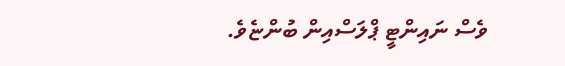ވެސް ނައިންޓީ ޕްލަސްއިން ބުންޏެވެ.